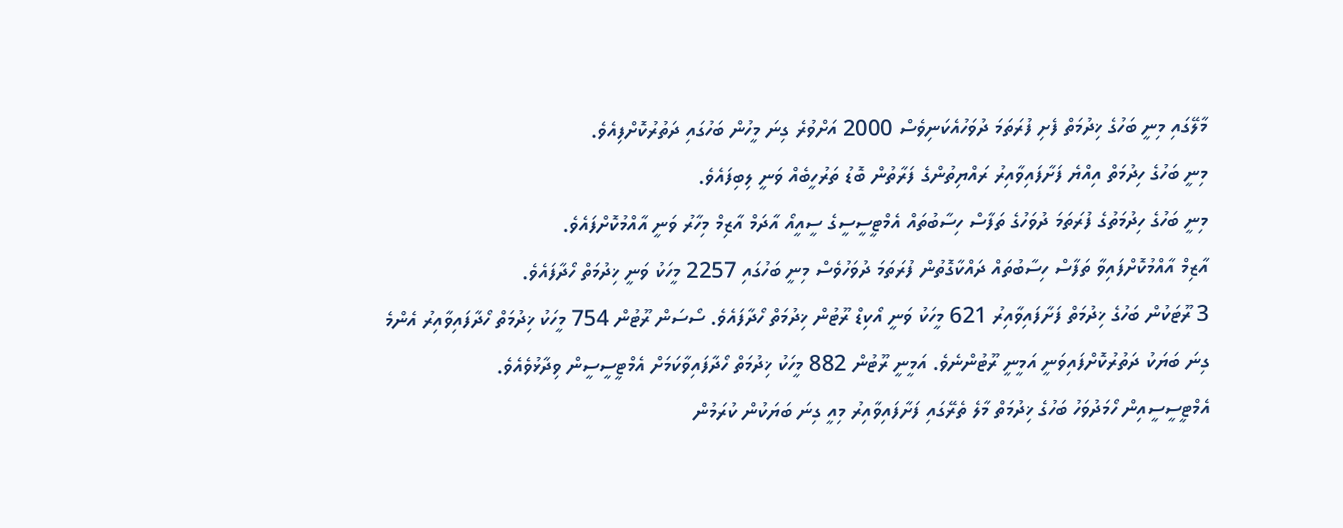މާލޭގައި މިނީ ބަހުގެ ޚިދުމަތް ފެށި ފުރަތަމަ ދުވަހުއެކަނިވެސް 2000 އަށްވުރެ ގިނަ މީހުން ބަހުގައި ދަތުރުކޮށްފިއެވެ.
މިނީ ބަހުގެ ހިދުމަތް އިއްޔެ ފަށާފައިވާއިރު ރައްޔިތުންގެ ފަރާތުން ބޮޑު ތަރުހީބެއް ވަނީ ލިބިފައެވެ.
މިނީ ބަހުގެ ހިދުމަތުގެ ފުރަތަމަ ދުވަހުގެ ތަފާސް ހިސާބުތައް އެމްޓީސީސީގެ ސީއީއޯ އާދަމް އާޒިމް މިހާރު ވަނީ އާއްމުކޮށްފައެވެ.
އާޒިމް އާއްމުކޮށްފައިވާ ތަފާސް ހިސާބުތައް ދައްކާގޮތުން ފުރަތަމަ ދުވަހުވެސް މިނީ ބަހުގައި 2257 މީހަކު ވަނީ ޚިދުމަތް ހޯދާފައެވެ.
3 ރޫޓަކުން ބަހުގެ ޚިދުމަތް ފަށާފައިވާއިރު 621 މީހަކު ވަނީ އޯކިޑް ރޫޓުން ޚިދުމަތް ހޯދާފައެވެ. ސޯސަން ރޫޓުން 754 މީހަކު ޚިދުމަތް ހޯދާފައިވާއިރު އެންމެ ގިނަ ބަޔަކު ދަތުރުކޮށްފައިވަނީ އަމީނީ ރޫޓުންނެވެ. އަމީނީ ރޫޓުން 882 މީހަކު ޚިދުމަތް ހޯދާފައިވާކަމަށް އެމްޓީސީސީން ވިދާޅުވެއެވެ.
އެމްޓީސީސީއިން ހޯމަދުވަހު ބަހުގެ ޚިދުމަތް މާލެ ތެރޭގައި ފަށާފައިވާއިރު މިއީ ގިނަ ބަޔަކުން ކުރަމުން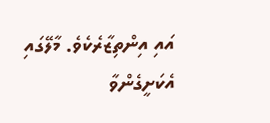އައި އިންތިޒާރެކެވެ. މާލޭގައި އެކަށީގެންވާ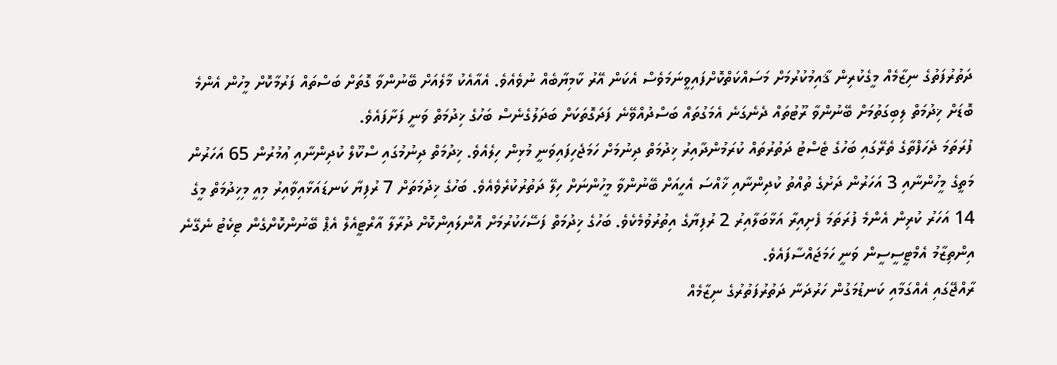ދަތުރުފަތުގެ ނިޒާމެއް މީގެކުރިން ޤާއިމުކުރުމަށް މަސައްކަތްކޮށްފައިވީނަމަވެސް އެކަން އޭރު ކާމިޔާބެއް ނުވެއެވެ. އެއާއެކު މާލެއަށް ބޭނުންވާ ގޮތަށް ބަސްތައް ފަރުމާކޮށް މީހުން އެންމެ ބޮޑަށް ޚިދުމަތް ލިބިގަތުމަށް ބޭނުންވާ ރޫޓުތައް ދެނެގަނެ އެމަގުތައް ބަސްދުއްވޭނެ ފަދަގޮތަކަށް ބަދަލުގެނެސް ބަހުގެ ޚިދުމަތް ވަނީ ފަށާފައެވެ.
ފުރަތަމަ ދެހަފްތާގެ ތެރޭގައި ބަހުގެ ޓެސްޓު ދަތުރުތައް ކުރަމުންދާއިރު ޚިދުމަތް ދިނުމަށް ހަމަޖެހިފައިވަނީ މުޅިން ހިލެއެވެ. ޚިދުމަތް ދިނުމުގައި ސްކޫލް ކުދިންނާއި ޢުމުރުން 65 އަހަރުން މަތީގެ މީހުންނާއި 3 އަހަރުން ދަށުގެ ތުއްތު ކުދިންނާއި ޚާއްސަ އެހީއަށް ބޭނުންވާ މީހުންނަށް ހިލޭ ދަތުރުކުރެވެއެވެ. ބަހުގެ ޚިދުމަތަށް 7 ރުފިޔާ ކަނޑައަޅާއިވާއިރު މިއީ މިޚިދުމަތް މީގެ 14 އަހަރު ކުރިން އެންމެ ފުރަތަމަ ފެށިއިރާ އަޅާބަލާއިރު 2 ރުފިޔާގެ އިތުރުވުމެކެވެ. ބަހުގެ ޚިދުމަތް ފަސޭހަކުރުމަށް އޮންލައިންކޮށް ދުރާލާ އާރްޓީއެލް އެޕް ބޭނުންކޮށްގެން ޓިކެޓު ނެގޭނެ އިންތިޒާމު އެމްޓީސީސީން ވަނީ ހަމަޖައްސާފައެވެ.
ރާއްޖޭގައި އެއްގަމާއި ކަނޑުމަގުން ހަރުދަނާ ދަތުރުފަތުރުގެ ނިޒާމެއް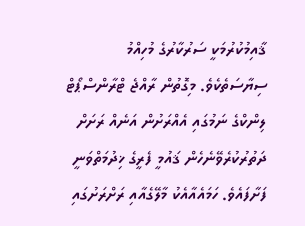ޤާއިމުކުރުމަކީ ސަރުކާރުގެ މުހިއްމު ސިޔާސަތެކެވެ. މިގޮތުން ރާއްޖެ ޓްރާންސްޕޯޓް ލިންކްގެ ނަމުގައި އެއްރަށުން އަނެއް ރަށަށް ދަތުރުކުރެވޭނެހެން ޤައުމީ ފެރީގެ ޚިދުމަތްވަނީ ފަށާފައެވެ. ހަމައެއާއެކު މާލޭގެއާއި ރަށްރަށުގައި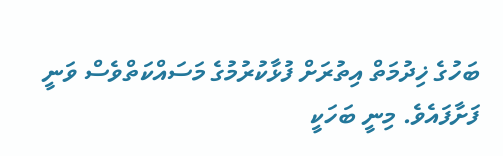ބަހުގެ ޚިދުމަތް އިތުރަށް ފުޅާކުރުމުގެ މަސައްކަތްވެސް ވަނީ ފަށާފައެވެ. މިނީ ބަހަކީ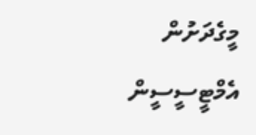މީގެދަށުން އެމްޓީސީސީން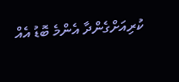ކުރިއަށްގެންދާ އެންމެ ބޮޑު އެއް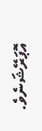އޮޕަރޭޝަނެވެ.